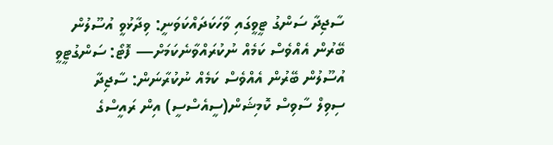ސާޖިދާ ސަންގު ޓީވީގައި ވާހަކަދައްކަވަނީ: ވިދާޅުވީ އުސޫލުން ބޭރުން އެއްވެސް ކަމެއް ނުކުރައްވާނެކަމަށް— ފޮޓޯ: ސަންގުޓީވީ
އުސޫލުން ބޭރުން އެއްވެސް ކަމެއް ނުކުރާނަން: ސާޖިދާ
ސިވިލް ސާވިސް ކޮމިޝަން(ސީއެސްސީ) އިން ރައީސްގެ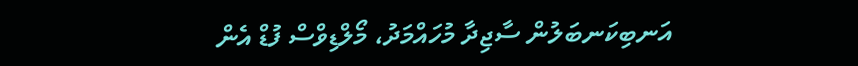އަނބިކަނބަލުން ސާޖިދާ މުހައްމަދު، މޯލްޑިވްސް ފުޑް އެން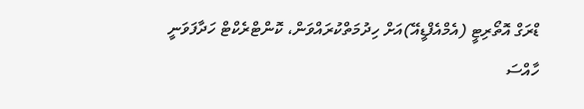ޑްރަގް އޮތޯރިޓީ (އެމްއެފްޑީއޭ)އަށް ހިދުމަތްކުރައްވަން، ކޮންޓްރެކްޓް ހަދާފަވަނީ ހާއްސަ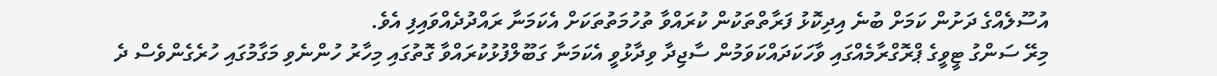އުސޫލެއްގެ ދަށުން ކަމަށް ބުނެ އިދިކޮޅު ފަރާތްތަކުން ކުރައްވާ ތުހުމަތުތަކަށް އެކަމަނާ ރައްދުދެއްވައިފި އެވެ.
މިރޭ ސަންގު ޓީވީގެ ޕްރޮގްރާމެއްގައި ވާހަކަދައްކަވަމުން ސާޖިދާ ވިދާޅުވީ އެކަމަނާ ގަބޫލްފުޅުކުރައްވާ ގޮތުގައި މިހާރު ހުންނެވި މަގާމުގައި ހުރެގެންވެސް ދެ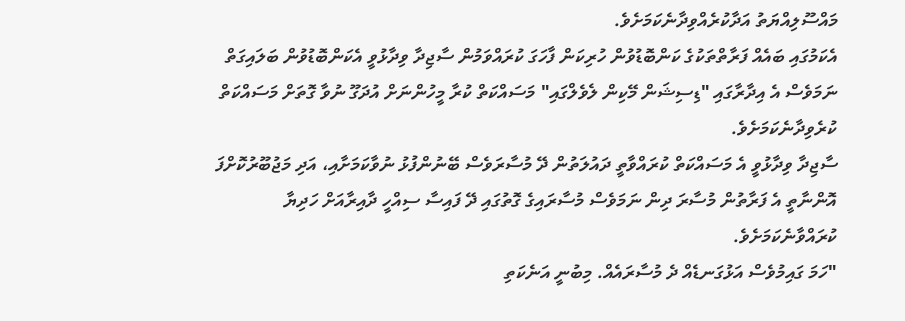މައްސޫލިއްޔަތު އަދާކުރެއްވިދާނެކަމަށެވެ.
އެކަމުގައި ބައެއް ފަރާތްތަކުގެ ކަންބޮޑުވުން ހުރިކަން ފާހަގަ ކުރައްވަމުން ސާޖިދާ ވިދާޅުވީ އެކަންބޮޑުވުން ބަލައިގަތް ނަމަވެސް އެ އިދާރާގައި "ޑިސިޝަން މޭކިން ލެވެލްގައި" މަސައްކަތް ކުރާ މީހުންނަށް އުދަގޫ ނުވާ ގޮތަށް މަސައްކަތް ކުރެވިދާނެކަމަށެވެ.
ސާޖިދާ ވިދާޅުވީ އެ މަސައްކަތް ކުރައްވާތީ ދައުލަތުން ދޭ މުސާރަވެސް ބޭނުންފުޅު ނުވާކަމަށާއި، އަދި މަޖުބޫރުކޮށްފަ އޮންނާތީ އެ ފަރާތުން މުސާރަ ދިން ނަމަވެސް މުސާރައިގެ ގޮތުގައި ދޭ ފައިސާ ސިއްހީ ދާއިރާއަށް ހަދިޔާ ކުރައްވާނެކަމަށެވެ.
"ހަމަ ގައިމުވެސް އަޅުގަނޑެއް ދެ މުސާރައެއް. މިބުނީ އަނެކަތި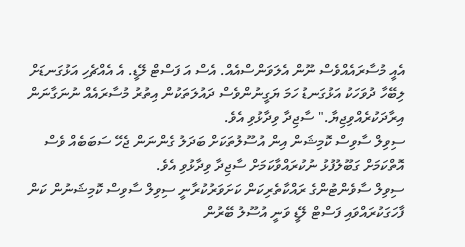އެއީ މުސާރައެއްވެސް ނޫން އެލަވަންސްއެއް. އެސް އަ ފަސްޓް ލޭޑީ. އެ އެއްޗެހި އަޅުގަނޑަށް ލިބޭހާ ދުވަހަކު އަޅުގަނޑު ހަމަ ޔަގީނުންވެސް ދައުލަތަކުން އިތުރު މުސާރައެއް ނުނަގާނަން އިރާދަކުރެއްވިޖިޔާ." ސާޖިދާ ވިދާޅުވި އެވެ.
ސިވިލް ސާވިސް ކޮމިޝަން އިން އުސޫލުތަކަށް ބަދަލު ގެންނަން ޖެހޭ ސަބަބެއް ވެސް އޮތްކަމަށް ގަބޫލުފުޅު ނުކުރައްވާކަމަށް ސާޖިދާ ވިދާޅުވި އެވެ.
ސިވިލް ސާވެންޓުންގެ ރައްކާތެރިކަން ކަށަވަރުކުރާނީ ސިވިލް ސާވިސް ކޮމިޝަނުން ކަން ފާހަގަކުރައްވައި ފަސްޓް ލޭޑީ ވަނީ އުސޫލު ބޭރުން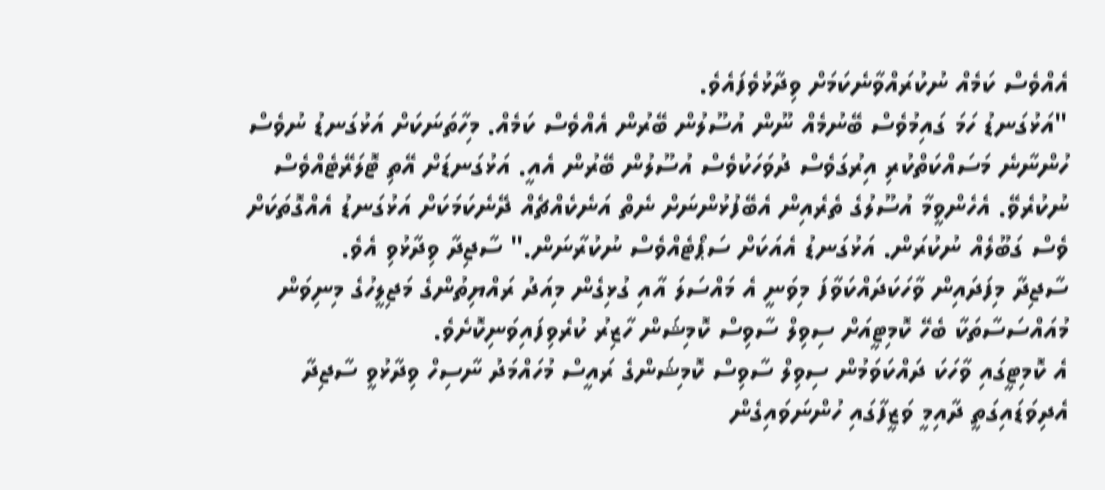އެއްވެސް ކަމެއް ނުކުރައްވާނެކަމަށް ވިދާޅުވެފައެވެ.
"އަޅުގަނޑު ހަމަ ގައިމުވެސް ބޭނުމެއް ނޫން އުސޫލުން ބޭރުން އެއްވެސް ކަމެއް. މިހާތަނަކަށް އަޅުގަނޑު ނުވެސް ހުންނާނެ މަސައްކަތްކުރި އިރުގަވެސް ދުވަހަކުވެސް އުސޫލުން ބޭރުން އެއީ. އަޅުގަނޑަށް އޭތި ޓޮލަރޭޓެއްވެސް ނުކުރެވޭ. އެހެންވީމާ އުސޫލުގެ ތެރެއިން އެބޭފުޅުންނަށް ނެތް އަނެކެއްޗެއް ދޭނެކަމަކަށް އަޅުގަނޑު އެއްގޮތަކަށް ވެސް ގަބޫލެއް ނުކުރަން. އަޅުގަނޑު އެއަކަށް ސަޕޯޓެއްވެސް ނުކުރާނަން." ސާޖިދާ ވިދާޅުވި އެވެ.
ސާޖިދާ މިފަދައިން ވާހަކަދައްކަވާފަ މިވަނީ އެ މައްސަލަ އާއި ގުޅިގެން މިއަދު ރައްޔިތުންގެ މަޖިލީހުގެ މިނިވަން މުއައްސަސާތަކާ ބެހޭ ކޮމިޓީއަށް ސިވިލް ސާވިސް ކޮމިޝަން ހާޒިރު ކުރެވިފައިވަނިކޮށެވެ.
އެ ކޮމިޓީގައި ވާހަކަ ދައްކަވަމުން ސިވިލް ސާވިސް ކޮމިޝަންގެ ރައީސް މުހައްމަދު ނާސިހް ވިދާޅުވީ ސާޖިދާ އެދިވަޑައިގަތީ ދާއިމީ ވަޒީފާގައި ހުންނަވައިގެން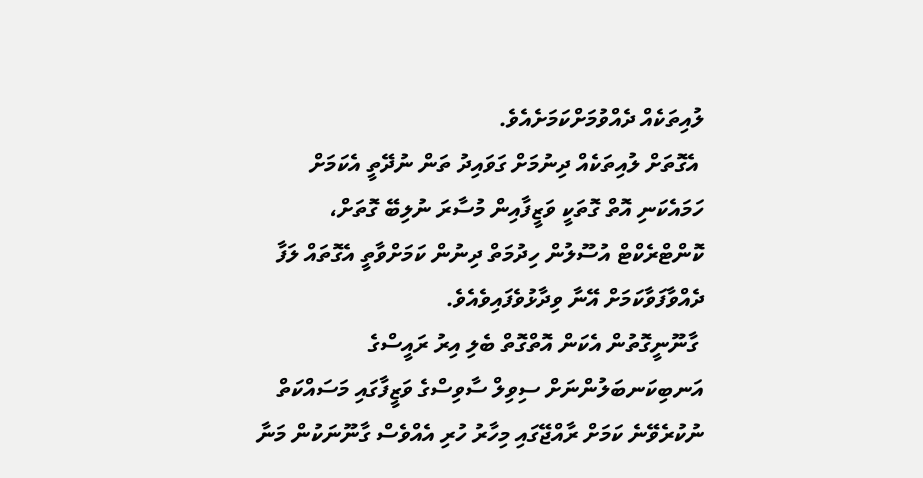ލުއިތަކެއް ދެއްވުމަށްކަމަށެއެވެ.
 އެގޮތަށް ލުއިތަކެއް ދިނުމަށް ގަވައިދު ތަން ނުދޭތީ އެކަމަށް ހަމައެކަނި އޮތް ގޮތަކީ ވަޒީފާއިން މުސާރަ ނުލިބޭ ގޮތަށް، ކޮންޓްރެކްޓް އުސޫލުން ހިދުމަތް ދިނުން ކަމަށްވާތީ އެގޮތައް ލަފާ ދެއްވާފަވާކަމަށް އޭނާ ވިދާޅުވެފައިވެއެވެ.
 ގާނޫނީގޮތުން އެކަން އޮތްގޮތް ބެލި އިރު ރައީސްގެ އަނބިކަނބަލުންނަށް ސިވިލް ސާވިސްގެ ވަޒީފާގައި މަސައްކަތް ނުކުރެވޭނެ ކަމަށް ރާއްޖޭގައި މިހާރު ހުރި އެއްވެސް ގާނޫނަކުން މަނާ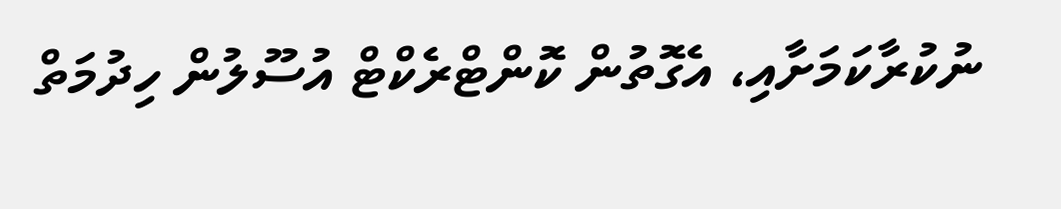ނުކުރާކަމަށާއި، އެގޮތުން ކޮންޓްރެކްޓް އުސޫލުން ހިދުމަތް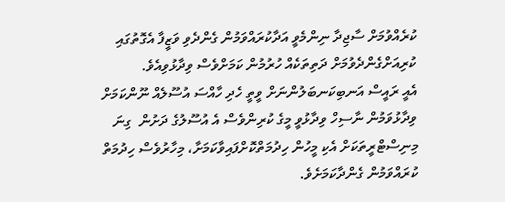ކުރެއްވުމަށް ސާޖިދާ ނިންމެވީ އަދާކުރައްވަމުން ގެންދެވި ވަޒީފާ އެގޮތުގައި ކުރިއަށްގެންދެވުމަށް ދަތިތަކެއް ހުރުމުން ކަމަށްވެސް ވިދާޅުވިއެވެ.
އެއީ ރައީސް އަނބިކަނބަލުންނަށް ވީތީ ހެދި ހާއްސަ އުސޫލެއް ނޫންކަމަށް ވިދާޅުވަމުން ނާސިހް ވިދާޅުވީ މީގެ ކުރިންވެސް އެ އުސޫލުގެ ދަށުން  ގިނަ މިނިސްޓްރީތަކަށް އެކި މީހުން ހިދުމަތްކޮށްފައިވާކަމަށާ، މިހާރުވެސް ހިދުމަތް ކުރައްވަމުން ގެންދާކަމަށެވެ.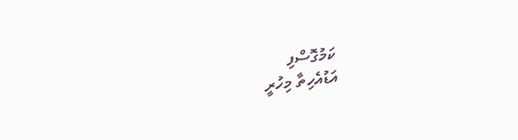ކަމުގޮސްފި
އަޑުއެހިތާ މިހުރީ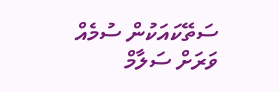ސަތޭކައަކުން ސުމެއް
ވަރަށް ސަލާމް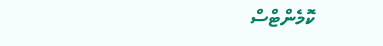ކޮމެންޓްސް